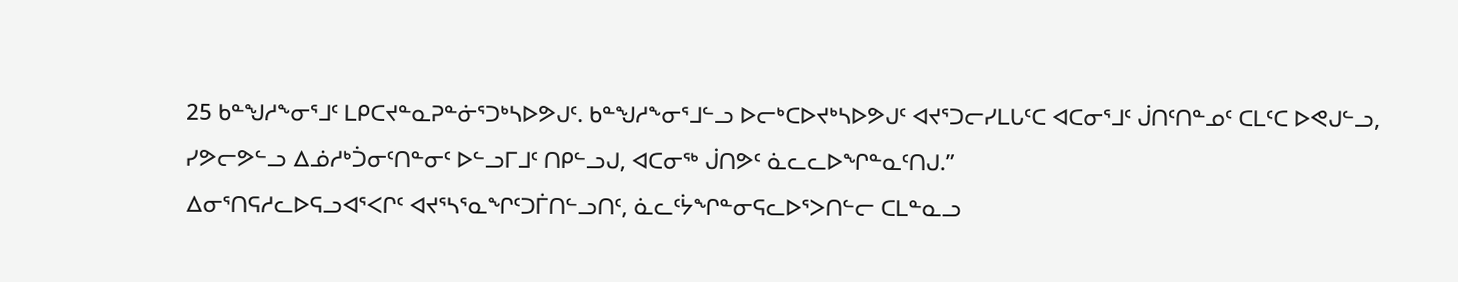25 ᑲᓐᖑᓱᖕᓂᕐᒧᑦ ᒪᑭᑕᔪᓐᓇᕈᓐᓃᕐᑐᒃᓴᐅᕗᒍᑦ. ᑲᓐᖑᓱᖕᓂᕐᒧᓪᓗ ᐅᓕᒃᑕᐅᔪᒃᓴᐅᕗᒍᑦ ᐊᔪᕐᑐᓕᓯᒪᒐᑦᑕ ᐊᑕᓂᕐᒧᑦ ᒎᑎᑦᑎᓐᓄᑦ ᑕᒪᑦᑕ ᐅᕙᒍᓪᓗ, ᓯᕗᓕᕗᓪᓗ ᐃᓅᓱᒃᑑᓂᑦᑎᓐᓂᑦ ᐅᓪᓗᒥᒧᑦ ᑎᑭᓪᓗᒍ, ᐊᑕᓂᖅ ᒎᑎᕗᑦ ᓈᓚᓚᐅᖏᓐᓇᑦᑎᒍ.”
ᐃᓂᕐᑎᕋᓱᓚᐅᕋᓗᐊᕐᐸᒋᑦ ᐊᔪᕐᓴᕐᓇᖏᑦᑐᒦᑎᓪᓗᑎᑦ, ᓈᓚᑦᔮᖏᓐᓂᕋᓚᐅᕐᐳᑎᓪᓕ ᑕᒪᓐᓇᓗ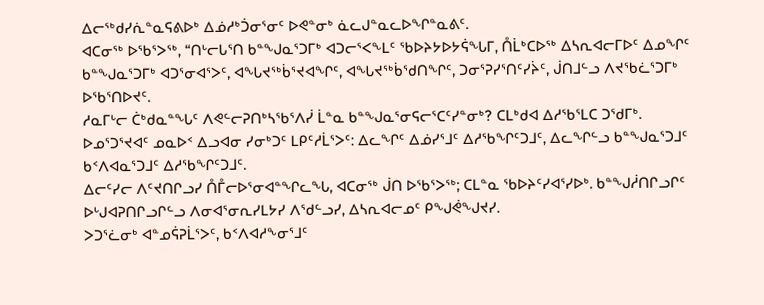ᐃᓕᖅᑯᓯᕇᓐᓇᕋᕕᐅᒃ ᐃᓅᓱᒃᑑᓂᕐᓂᑦ ᐅᕙᓐᓂᒃ ᓈᓚᒍᓐᓇᓚᐅᖏᓐᓇᕕᑦ.
ᐊᑕᓂᖅ ᐅᖃᕐᐳᖅ, “ᑎᒡᓕᒐᕐᑎ ᑲᓐᖑᓇᕐᑐᒥᒃ ᐊᑐᓕᕐᐸᖕᒪᑦ ᖃᐅᔨᔭᐅᔭᕌᖓᒥ, ᑍᒫᒃᑕᐅᖅ ᐃᓴᕆᐊᓕᒥᐅᑦ ᐃᓄᖏᑦ ᑲᓐᖑᓇᕐᑐᒥᒃ ᐊᑐᕐᓂᐊᕐᐳᑦ, ᐊᖓᔪᖅᑳᕐᔪᐊᖏᑦ, ᐊᖓᔪᖅᑳᖁᑎᖏᑦ, ᑐᓂᕐᕈᓯᕐᑎᑦᓯᔩᑦ, ᒎᑎᒧᓪᓗ ᐱᔪᖃᓛᕐᑐᒥᒃ ᐅᖃᕐᑎᐅᔪᑦ.
ᓱᓇᒥᒡᓕ ᑖᒃᑯᓇᓐᖓᑦ ᐱᕙᓪᓕᕈᑎᒃᓴᖃᕐᐱᓰ ᒫᓐᓇ ᑲᓐᖑᓇᕐᓂᕋᓕᕐᑕᑦᓯᓐᓂᒃ? ᑕᒪᒃᑯᐊ ᐃᓱᖃᕐᒪᑕ ᑐᖁᒥᒃ.
ᐅᓄᕐᑐᕐᔪᐊᑦ ᓄᓇᐅᑉ ᐃᓗᐊᓂ ᓯᓂᒃᑐᑦ ᒪᑭᑦᓱᒫᕐᐳᑦ: ᐃᓚᖏᑦ ᐃᓅᓯᕐᒧᑦ ᐃᓱᖃᖏᑦᑐᒧᑦ, ᐃᓚᖏᓪᓗ ᑲᓐᖑᓇᕐᑐᒧᑦ ᑲᑉᐱᐊᓇᕐᑐᒧᑦ ᐃᓱᖃᖏᑦᑐᒧᑦ.
ᐃᓕᑦᓯᓕ ᐱᑦᔪᑎᒋᓗᓯ ᑍᒤᓕᐅᕐᓂᐊᓐᖏᓚᖓ, ᐊᑕᓂᖅ ᒎᑎ ᐅᖃᕐᐳᖅ; ᑕᒪᓐᓇ ᖃᐅᔨᑦᓯᐊᕐᓯᐅᒃ. ᑲᓐᖑᓲᑎᒋᓗᒋᑦ ᐅᒡᒍᐊᕈᑎᒋᓗᒋᓪᓗ ᐱᓂᐊᕐᓂᕆᓯᒪᔭᓯ ᐱᖁᓪᓗᓯ, ᐃᓴᕆᐊᓕᓄᑦ ᑭᖑᕚᖑᔪᓯ.
ᐳᑐᕐᓛᓂᒃ ᐊᓐᓄᕌᕈᒫᕐᐳᑦ, ᑲᑉᐱᐊᓱᖕᓂᕐᒧᑦ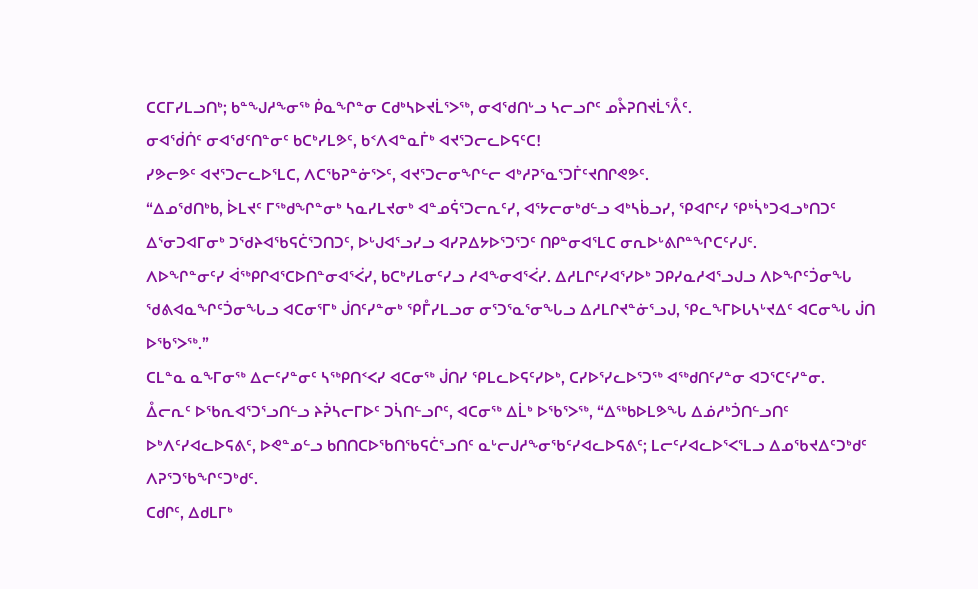ᑕᑕᒥᓯᒪᓗᑎᒃ; ᑲᓐᖑᓱᖕᓂᖅ ᑮᓇᖏᓐᓂ ᑕᑯᒃᓴᐅᔪᒫᕐᐳᖅ, ᓂᐊᖁᑎᒡᓗ ᓴᓕᓗᒋᑦ ᓄᔧᕈᑎᔪᒫᕐᐰᑦ.
ᓂᐊᖂᑏᑦ ᓂᐊᖁᑦᑎᓐᓂᑦ ᑲᑕᒃᓯᒪᕗᑦ, ᑲᑉᐱᐊᓐᓇᒦᒃ ᐊᔪᕐᑐᓕᓚᐅᕋᑦᑕ!
ᓯᕗᓕᕗᑦ ᐊᔪᕐᑐᓕᓚᐅᕐᒪᑕ, ᐱᑕᖃᕈᓐᓃᕐᐳᑦ, ᐊᔪᕐᑐᓕᓂᖏᓪᓕ ᐊᒃᓱᕈᕐᓇᕐᑐᒦᑦᔪᑎᒋᕙᕗᑦ.
“ᐃᓄᖁᑎᒃᑲ, ᐆᒪᔪᑦ ᒥᖅᑯᖏᓐᓂᒃ ᓴᓇᓯᒪᔪᓂᒃ ᐊᓐᓄᕌᕐᑐᓕᕆᑦᓯ, ᐊᕐᔭᓕᓂᒃᑯᓪᓗ ᐊᒃᓴᑳᓗᓯ, ᕿᐊᒋᑦᓯ ᕿᒃᓵᒃᑐᐊᓗᒃᑎᑐᑦ ᐃᕐᓂᑐᐊᒥᓂᒃ ᑐᖁᔨᐊᖃᕋᑖᕐᑐᑎᑐᑦ, ᐅᒡᒍᐊᕐᓗᓯᓗ ᐊᓯᕈᐃᔭᐅᕐᑐᕐᑐᑦ ᑎᑭᓐᓂᐊᕐᒪᑕ ᓂᕆᐅᒡᕕᒋᓐᖏᑕᑦᓯᒍᑦ.
ᐱᐅᖏᓐᓂᑦᓯ ᐋᖅᑭᒋᐊᕐᑕᐅᑎᓐᓂᐊᕐᐹᓯ, ᑲᑕᒃᓯᒪᓂᑦᓯᓗ ᓱᐊᖕᓂᐊᕐᐹᓯ. ᐃᓱᒪᒋᑦᓯᐊᕐᓯᐅᒃ ᑐᑭᓯᓇᓱᐊᕐᓗᒍᓗ ᐱᐅᖏᑦᑑᓂᖓ ᖁᕕᐊᓇᖏᑦᑑᓂᖓᓗ ᐊᑕᓂᕐᒥᒃ ᒎᑎᑦᓯᓐᓂᒃ ᕿᒤᓯᒪᓗᓂ ᓂᕐᑐᕐᓇᕐᓂᖓᓗ ᐃᓱᒪᒋᔪᓐᓃᕐᓗᒍ, ᕿᓚᖕᒥᐅᒐᓴᒡᔪᐃᑦ ᐊᑕᓂᖓ ᒎᑎ ᐅᖃᕐᐳᖅ.”
ᑕᒪᓐᓇ ᓇᖕᒥᓂᖅ ᐃᓕᑦᓯᓐᓂᑦ ᓴᖅᑭᑎᑉᐸᓯ ᐊᑕᓂᖅ ᒎᑎᓯ ᕿᒪᓚᐅᕋᑦᓯᐅᒃ, ᑕᓯᐅᕐᓯᓚᐅᕐᑐᖅ ᐊᖅᑯᑎᑦᓯᓐᓂ ᐊᑐᕐᑕᑦᓯᓐᓂ.
ᐂᓕᕆᑦ ᐅᖃᕆᐊᕐᑐᕐᓗᑎᓪᓗ ᔨᕉᓴᓕᒥᐅᑦ ᑐᓵᑎᓪᓗᒋᑦ, ᐊᑕᓂᖅ ᐃᒫᒃ ᐅᖃᕐᐳᖅ, “ᐃᖅᑲᐅᒪᕗᖓ ᐃᓅᓱᒃᑑᑎᓪᓗᑎᑦ ᐅᒃᐱᑦᓯᐊᓚᐅᕋᕕᑦ, ᐅᕙᓐᓄᓪᓗ ᑲᑎᑎᑕᐅᖃᑎᖃᕋᑖᕐᓗᑎᑦ ᓇᒡᓕᒍᓱᖕᓂᖃᑦᓯᐊᓚᐅᕋᕕᑦ; ᒪᓕᑦᓯᐊᓚᐅᕐᐸᕐᒪᓗ ᐃᓄᖃᔪᐃᑦᑐᒃᑯᑦ ᐱᕈᕐᑐᖃᖏᑦᑐᒃᑯᑦ.
ᑕᑯᒋᑦ, ᐃᑯᒪᒥᒃ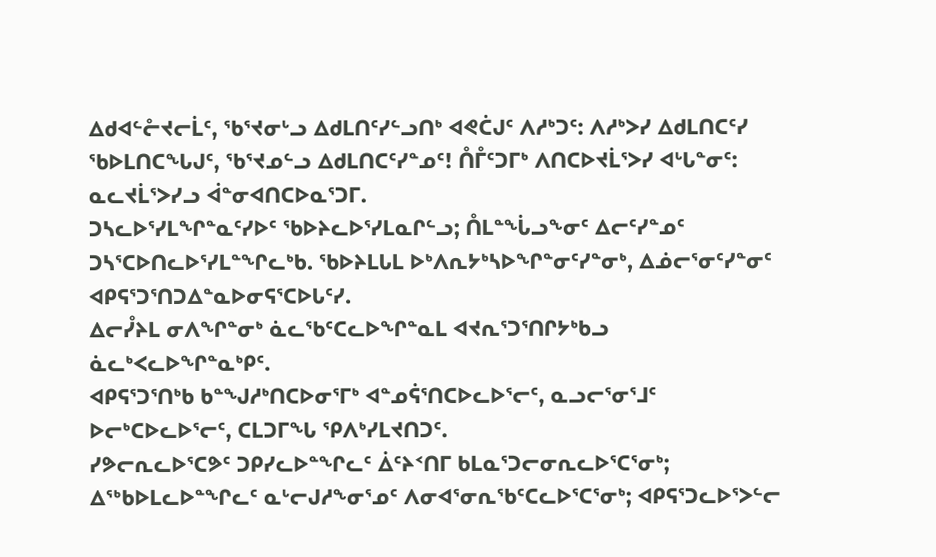ᐃᑯᐊᓪᓔᔪᓕᒫᑦ, ᖃᕐᔪᓂᒡᓗ ᐃᑯᒪᑎᑦᓯᓪᓗᑎᒃ ᐊᕙᑖᒍᑦ ᐱᓱᒃᑐᑦ: ᐱᓱᒃᐳᓯ ᐃᑯᒪᑎᑕᑦᓯ ᖃᐅᒪᑎᑕᖓᒍᑦ, ᖃᕐᔪᓄᓪᓗ ᐃᑯᒪᑎᑕᑦᓯᓐᓄᑦ! ᑍᒤᑦᑐᒥᒃ ᐱᑎᑕᐅᔪᒫᕐᐳᓯ ᐊᒡᒐᓐᓂᑦ: ᓇᓚᔪᒫᕐᐳᓯᓗ ᐋᓐᓂᐊᑎᑕᐅᓇᕐᑐᒥ.
ᑐᓴᓚᐅᕐᓯᒪᖏᓐᓇᑦᓯᐅᑦ ᖃᐅᔨᓚᐅᕐᓯᒪᓇᒋᓪᓗ; ᑍᒪᓐᖔᓗᖕᓂᑦ ᐃᓕᑦᓯᓐᓄᑦ ᑐᓴᕐᑕᐅᑎᓚᐅᕐᓯᒪᓐᖏᓚᒃᑲ. ᖃᐅᔨᒪᒐᒪ ᐅᒃᐱᕆᔭᒃᓴᐅᖏᓐᓂᑦᓯᓐᓂᒃ, ᐃᓅᓕᕐᓂᑦᓯᓐᓂᑦ ᐊᑭᕋᕐᑐᕐᑎᑐᐃᓐᓇᐅᓂᕋᕐᑕᐅᒐᑦᓯ.
ᐃᓕᓮᔨᒪ ᓂᐱᖏᓐᓂᒃ ᓈᓚᖃᑦᑕᓚᐅᖏᓐᓇᒪ ᐊᔪᕆᕐᑐᕐᑎᒋᔭᒃᑲᓗ ᓈᓚᒃᐸᓚᐅᖏᓐᓇᒃᑭᑦ.
ᐊᑭᕋᕐᑐᕐᑎᒃᑲ ᑲᓐᖑᓱᒃᑎᑕᐅᓂᕐᒥᒃ ᐊᓐᓄᕌᕐᑎᑕᐅᓚᐅᕐᓕᑦ, ᓇᓗᓕᕐᓂᕐᒧᑦ ᐅᓕᒃᑕᐅᓚᐅᕐᓕᑦ, ᑕᒪᑐᒥᖓ ᕿᐱᒃᓯᒪᔪᑎᑐᑦ.
ᓯᕗᓕᕆᓚᐅᕐᑕᕗᑦ ᑐᑭᓯᓚᐅᓐᖏᓚᑦ ᐄᑦᔨᑉᑎᒥ ᑲᒪᓇᕐᑐᓕᓂᕆᓚᐅᕐᑕᕐᓂᒃ; ᐃᖅᑲᐅᒪᓚᐅᓐᖏᓚᑦ ᓇᒡᓕᒍᓱᖕᓂᕐᓄᑦ ᐱᓂᐊᕐᓂᕆᖃᑦᑕᓚᐅᕐᑕᕐᓂᒃ; ᐊᑭᕋᕐᑐᓚᐅᕐᐳᓪᓕ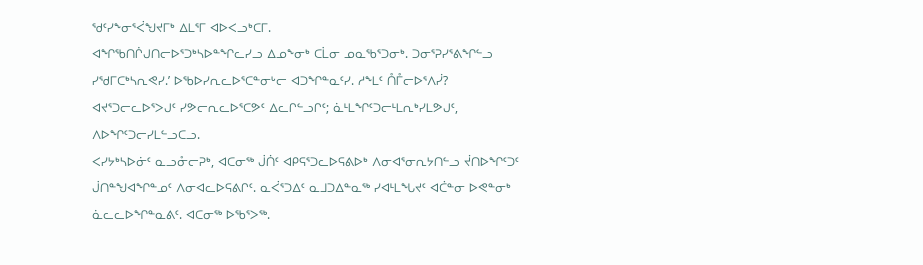ᖁᑦᓯᖕᓂᕐᐹᖑᔪᒥᒃ ᐃᒪᕐᒥ ᐊᐅᐸᓗᒃᑕᒥ.
ᐊᖏᖃᑎᒌᒍᑎᓕᐅᕐᑐᒃᓴᐅᓐᖏᓚᓯᓗ ᐃᓄᖕᓂᒃ ᑕᒫᓂ ᓄᓇᖃᕐᑐᓂᒃ. ᑐᓂᕐᕈᓯᕐᕕᖏᓪᓗ ᓯᖁᒥᑕᒃᓴᕆᕙᓯ.’ ᐅᖃᐅᓯᕆᓚᐅᕐᑕᓐᓂᒡᓕ ᐊᑐᖏᓐᓇᑦᓯ. ᓱᖕᒪᑦ ᑍᒤᓕᐅᕐᐱᓰ?
ᐊᔪᕐᑐᓕᓚᐅᕐᐳᒍᑦ ᓯᕗᓕᕆᓚᐅᕐᑕᕗᑦ ᐃᓚᒋᓪᓗᒋᑦ; ᓈᒻᒪᖏᑦᑐᓕᒻᒪᕆᒃᓯᒪᕗᒍᑦ, ᐱᐅᖏᑦᑐᓕᓯᒪᓪᓗᑕᓗ.
ᐸᓯᔭᒃᓴᐅᓃᑦ ᓇᓗᓁᓕᕈᒃ, ᐊᑕᓂᖅ ᒎᑏᑦ ᐊᑭᕋᕐᑐᓚᐅᕋᕕᐅᒃ ᐱᓂᐊᕐᓂᕆᔭᑎᓪᓗ ᔫᑎᐅᖏᑦᑐᑦ ᒎᑎᓐᖑᐊᖏᓐᓄᑦ ᐱᓂᐊᓚᐅᕋᕕᒋᑦ. ᓇᐹᕐᑐᐃᑦ ᓇᒧᑐᐃᓐᓇᖅ ᓯᐊᒻᒪᖓᔪᑦ ᐊᑖᓐᓂ ᐅᕙᓐᓂᒃ ᓈᓚᓚᐅᖏᓐᓇᕕᑦ. ᐊᑕᓂᖅ ᐅᖃᕐᐳᖅ.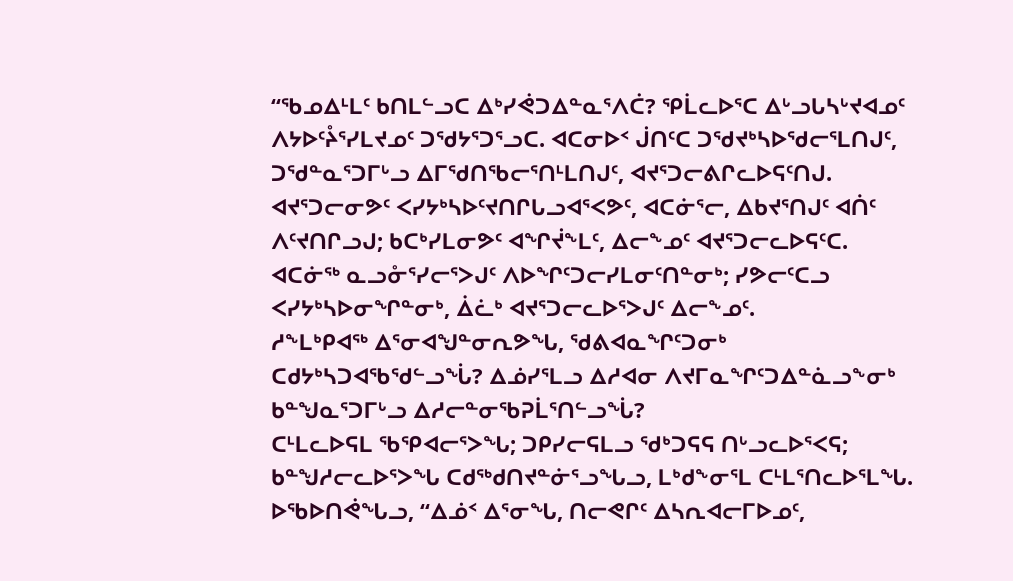“ᖃᓄᐃᒻᒪᑦ ᑲᑎᒪᓪᓗᑕ ᐃᒃᓯᕚᑐᐃᓐᓇᕐᐱᑖ? ᕿᒫᓚᐅᕐᑕ ᐃᒡᓗᒐᓴᒡᔪᐊᓄᑦ ᐱᔭᐅᑦᔧᕐᓯᒪᔪᓄᑦ ᑐᖁᔭᕐᑐᕐᓗᑕ. ᐊᑕᓂᐅᑉ ᒎᑎᑦᑕ ᑐᖁᔪᒃᓴᐅᖁᓕᕐᒪᑎᒍᑦ, ᑐᖁᓐᓇᕐᑐᒥᒡᓗ ᐃᒥᖁᑎᖃᓕᕐᑎᒻᒪᑎᒍᑦ, ᐊᔪᕐᑐᓕᕕᒋᓚᐅᕋᑦᑎᒍ.
ᐊᔪᕐᑐᓕᓂᕗᑦ ᐸᓯᔭᒃᓴᐅᑦᔪᑎᒋᒐᓗᐊᕐᐸᕗᑦ, ᐊᑕᓃᕐᓕ, ᐃᑲᔪᕐᑎᒍᑦ ᐊᑏᑦ ᐱᑦᔪᑎᒋᓗᒍ; ᑲᑕᒃᓯᒪᓂᕗᑦ ᐊᖏᔫᖕᒪᑦ, ᐃᓕᖕᓄᑦ ᐊᔪᕐᑐᓕᓚᐅᕋᑦᑕ.
ᐊᑕᓃᖅ ᓇᓗᓁᕐᓯᓕᕐᐳᒍᑦ ᐱᐅᖏᑦᑐᓕᓯᒪᓂᑦᑎᓐᓂᒃ; ᓯᕗᓕᑦᑕᓗ ᐸᓯᔭᒃᓴᐅᓂᖏᓐᓂᒃ, ᐄᓛᒃ ᐊᔪᕐᑐᓕᓚᐅᕐᐳᒍᑦ ᐃᓕᖕᓄᑦ.
ᓱᖕᒪᒃᑭᐊᖅ ᐃᕐᓂᐊᖑᓐᓂᕆᕗᖓ, ᖁᕕᐊᓇᖏᑦᑐᓂᒃ ᑕᑯᔭᒃᓴᑐᐊᖃᖁᓪᓗᖔ? ᐃᓅᓯᕐᒪᓗ ᐃᓱᐊᓂ ᐱᔪᒥᓇᖏᑦᑐᐃᓐᓈᓗᖕᓂᒃ ᑲᓐᖑᓇᕐᑐᒥᒡᓗ ᐃᓱᓕᓐᓂᖃᕈᒫᕐᑎᓪᓗᖔ?
ᑕᒻᒪᓚᐅᕋᒪ ᖃᕿᐊᓕᕐᐳᖓ; ᑐᑭᓯᓕᕋᒪᓗ ᖁᒃᑐᕋᕋ ᑎᒡᓗᓚᐅᕐᐸᕋ; ᑲᓐᖑᓱᓕᓚᐅᕐᐳᖓ ᑕᑯᖅᑯᑎᔪᓐᓃᕐᓗᖓᓗ, ᒪᒃᑯᖕᓂᕐᒪ ᑕᒻᒪᕐᑎᓚᐅᕐᒪᖓ.
ᐅᖃᐅᑎᕚᖓᓗ, “ᐃᓅᑉ ᐃᕐᓂᖓ, ᑎᓕᕙᒋᑦ ᐃᓴᕆᐊᓕᒥᐅᓄᑦ,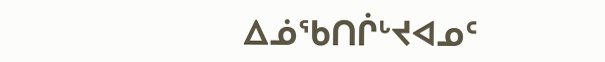ᐃᓅᖃᑎᒌᒡᔪᐊᓄᑦ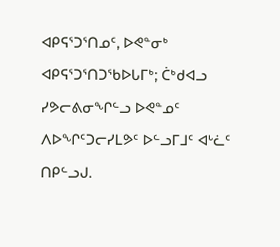ᐊᑭᕋᕐᑐᕐᑎᓄᑦ, ᐅᕙᓐᓂᒃ ᐊᑭᕋᕐᑐᕐᑎᑐᖃᐅᒐᒥᒃ; ᑖᒃᑯᐊᓗ ᓯᕗᓕᕕᓂᖏᓪᓗ ᐅᕙᓐᓄᑦ ᐱᐅᖏᑦᑐᓕᓯᒪᕗᑦ ᐅᓪᓗᒥᒧᑦ ᐊᒡᓛᑦ ᑎᑭᓪᓗᒍ.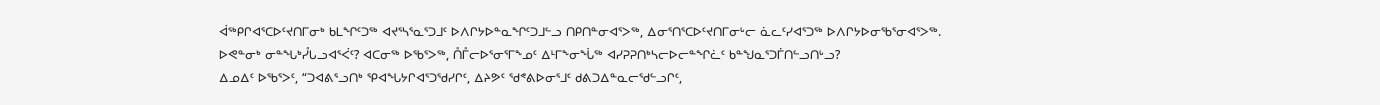ᐋᖅᑭᒋᐊᕐᑕᐅᑦᔪᑎᒥᓂᒃ ᑲᒪᖏᑦᑐᖅ ᐊᔪᕐᓴᕐᓇᕐᑐᒧᑦ ᐅᐱᒋᔭᐅᓐᓇᖏᑦᑐᒧᓪᓗ ᑎᑭᑎᓐᓂᐊᕐᐳᖅ, ᐃᓂᕐᑎᕐᑕᐅᑦᔪᑎᒥᓂᒡᓕ ᓈᓚᑦᓯᐊᕐᑐᖅ ᐅᐱᒋᔭᐅᓂᖃᕐᓂᐊᕐᐳᖅ.
ᐅᕙᓐᓂᒃ ᓂᓐᖓᒃᓮᒐᓗᐊᕐᐹᑦ? ᐊᑕᓂᖅ ᐅᖃᕐᐳᖅ, ᑍᒤᓕᐅᕐᓂᕐᒥᖕᓄᑦ ᐃᒻᒥᖕᓂᖔᖅ ᐊᓯᕈᕈᑎᒃᓴᓕᐅᓕᓐᖏᓛᑦ ᑲᓐᖑᓇᕐᑐᒦᑎᓪᓗᑎᒡᓗ?
ᐃᓄᐃᑦ ᐅᖃᕐᐳᑦ, “ᑐᐊᕕᕐᓗᑎᒃ ᕿᐊᖓᔭᒋᐊᕐᑐᖁᓯᒋᑦ, ᐃᔨᕗᑦ ᖁᕝᕕᐅᓂᕐᒧᑦ ᑯᕕᑐᐃᓐᓇᓕᖁᓪᓗᒋᑦ,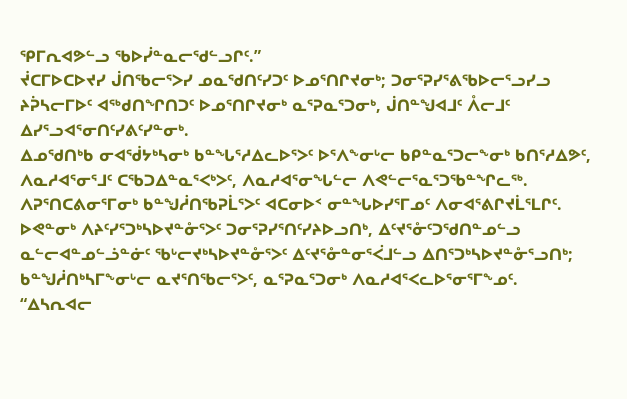ᕿᒥᕆᐊᕗᓪᓗ ᖃᐅᓰᓐᓇᓕᖁᓪᓗᒋᑦ.”
ᔫᑕᒥᐅᑕᐅᔪᓯ ᒎᑎᖃᓕᕐᐳᓯ ᓄᓇᖁᑎᑦᓯᑐᑦ ᐅᓄᕐᑎᒋᔪᓂᒃ; ᑐᓂᕐᕈᓯᕐᕕᖃᐅᓕᕐᓗᓯᓗ ᔨᕉᓴᓕᒥᐅᑦ ᐊᖅᑯᑎᖏᑎᑐᑦ ᐅᓄᕐᑎᒋᔪᓂᒃ ᓇᕐᕈᓇᕐᑐᓂᒃ, ᒎᑎᓐᖑᐊᒧᑦ ᐰᓕᒧᑦ ᐃᓯᕐᓗᐊᕐᓂᑎᑦᓯᕕᑦᓯᓐᓂᒃ.
ᐃᓄᖁᑎᒃᑲ ᓂᐊᖂᔭᒃᓴᓂᒃ ᑲᓐᖓᕐᓱᐃᓚᐅᕐᐳᑦ ᐅᕐᐱᖕᓂᒡᓕ ᑲᑭᓐᓇᕐᑐᓕᖕᓂᒃ ᑲᑎᕐᓱᐃᕗᑦ, ᐱᓇᓱᐊᕐᓂᕐᒧᑦ ᑕᖃᑐᐃᓐᓇᕐᐸᒃᐳᑦ, ᐱᓇᓱᐊᕐᓂᖓᓪᓕ ᐱᕙᓪᓕᕐᓇᕐᑐᖃᓐᖏᓚᖅ. ᐱᕈᕐᑎᑕᕕᓂᕐᒥᓂᒃ ᑲᓐᖑᓲᑎᖃᕈᒫᕐᐳᑦ ᐊᑕᓂᐅᑉ ᓂᓐᖓᐅᓯᕐᒥᓄᑦ ᐱᓂᐊᕐᕕᒋᔪᒫᕐᒪᒋᑦ.
ᐅᕙᓐᓂᒃ ᐱᔨᑦᓯᕐᑐᒃᓴᐅᔪᓐᓁᕐᐳᑦ ᑐᓂᕐᕈᓯᕐᑎᑦᓯᔨᐅᓗᑎᒃ, ᐃᑦᔪᕐᓁᑦᑐᖁᑎᓐᓄᓪᓗ ᓇᓪᓕᐊᓐᓄᓪᓘᓐᓃᑦ ᖃᒡᓕᔪᒃᓴᐅᔪᓐᓁᕐᐳᑦ ᐃᑦᔪᕐᓁᓐᓂᕐᐹᒧᓪᓗ ᐃᑎᕐᑐᒃᓴᐅᔪᓐᓁᕐᓗᑎᒃ; ᑲᓐᖑᓲᑎᒃᓴᒥᖕᓂᒡᓕ ᓇᔪᕐᑎᖃᓕᕐᐳᑦ, ᓇᕐᕈᓇᕐᑐᓂᒃ ᐱᓇᓱᐊᕐᐸᓚᐅᕐᓂᕐᒥᖕᓄᑦ.
“ᐃᓴᕆᐊᓕ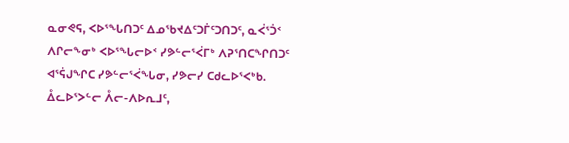ᓇᓂᕙᕋ, ᐸᐅᕐᖓᑎᑐᑦ ᐃᓄᖃᔪᐃᑦᑐᒦᑦᑐᑎᑐᑦ, ᓇᐹᕐᑑᑉ ᐱᒋᓕᖕᓂᒃ ᐸᐅᕐᖓᓕᐅᑉ ᓯᕗᓪᓕᕐᐹᒥᒃ ᐱᕈᕐᑎᑕᖏᑎᑐᑦ ᐊᕐᕌᒍᖏᑕ ᓯᕗᓪᓕᕐᐹᖓᓂ, ᓯᕗᓕᓯ ᑕᑯᓚᐅᕐᐸᒃᑲ. ᐂᓚᐅᕐᐳᓪᓕ ᐰᓕ-ᐱᐅᕆᒧᑦ,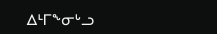ᐃᒻᒥᖕᓂᒡᓗ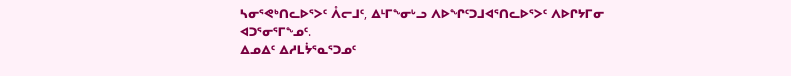ᓴᓂᕐᕙᒃᑎᓚᐅᕐᐳᑦ ᐰᓕᒧᑦ, ᐃᒻᒥᖕᓂᒡᓗ ᐱᐅᖏᑦᑐᒧᐊᕐᑎᓚᐅᕐᐳᑦ ᐱᐅᒋᔭᒥᓂ ᐊᑐᕐᓂᕐᒥᖕᓄᑦ.
ᐃᓄᐃᑦ ᐃᓱᒪᔮᕐᓇᕐᑐᓄᑦ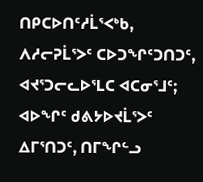ᑎᑭᑕᐅᑎᑦᓱᒫᕐᐸᒃᑲ, ᐱᓱᓕᕈᒫᕐᐳᑦ ᑕᐅᑐᖏᑦᑐᑎᑐᑦ, ᐊᔪᕐᑐᓕᓚᐅᕐᒪᑕ ᐊᑕᓂᕐᒧᑦ; ᐊᐅᖏᑦ ᑯᕕᔭᐅᔪᒫᕐᐳᑦ ᐃᒥᕐᑎᑐᑦ, ᑎᒥᖏᓪᓗ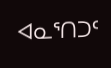ᐊᓇᕐᑎᑐᑦ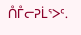ᑍᒤᓕᕈᒫᕐᐳᑦ.